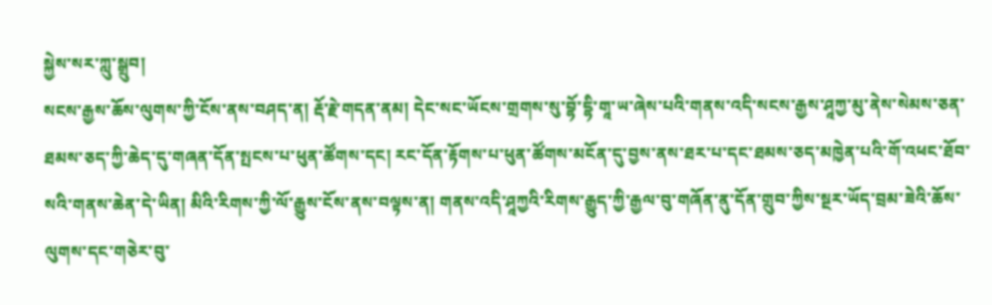སྐྱེས་སར་ཀླུ་སྒྲུབ།
སངས་རྒྱས་ཆོས་ལུགས་ཀྱི་ངོས་ནས་བཤད་ན། རྡོ་རྗེ་གདན་ནམ། དེང་སང་ཡོངས་གྲགས་སུ་བྷོ་དྷི་གཱ་ཡ་ཞེས་པའི་གནས་འདི་སངས་རྒྱས་ཤཱཀྱ་མུ་ནེས་སེམས་ཅན་ཐམས་ཅད་ཀྱི་ཆེད་དུ་གཞན་དོན་སྤངས་པ་ཕུན་ཚོགས་དང། རང་དོན་རྟོགས་པ་ཕུན་ཚོགས་མངོན་དུ་བྱས་ནས་ཐར་པ་དང་ཐམས་ཅད་མཁྱེན་པའི་གོ་འཕང་ཐོབ་སའི་གནས་ཆེན་དེ་ཡིན། མིའི་རིགས་ཀྱི་ལོ་རྒྱུས་ངོས་ནས་བལྟས་ན། གནས་འདི་ཤཱཀྱའི་རིགས་རྒྱུད་ཀྱི་རྒྱལ་བུ་གཞོན་ནུ་དོན་གྲུབ་ཀྱིས་སྔར་ཡོད་བྲམ་ཟེའི་ཆོས་ལུགས་དང་གཅེར་བུ་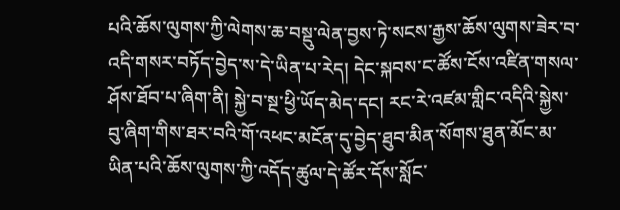པའི་ཆོས་ལུགས་ཀྱི་ལེགས་ཆ་བསྡུ་ལེན་བྱས་ཏེ་སངས་རྒྱས་ཆོས་ལུགས་ཟེར་བ་འདི་གསར་བཏོད་བྱེད་ས་དེ་ཡིན་པ་རེད། དེང་སྐབས་ང་ཚོས་ངོས་འཛིན་གསལ་ཤོས་ཐོབ་པ་ཞིག་ནི། སྐྱེ་བ་སྔ་ཕྱི་ཡོད་མེད་དང། རང་རེ་འཛམ་གླིང་འདིའི་སྐྱེས་བུ་ཞིག་གིས་ཐར་བའི་གོ་འཕང་མངོན་དུ་བྱེད་ཐུབ་མིན་སོགས་ཐུན་མོང་མ་ཡིན་པའི་ཆོས་ལུགས་ཀྱི་འདོད་ཚུལ་དེ་ཚོར་དོས་སློང་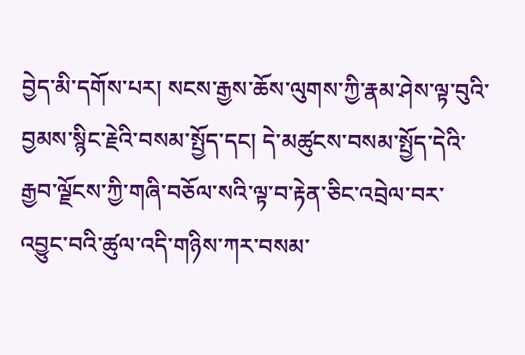བྱེད་མི་དགོས་པར། སངས་རྒྱས་ཆོས་ལུགས་ཀྱི་རྣམ་ཤེས་ལྟ་བུའི་བྱམས་སྙིང་རྗེའི་བསམ་སྤྱོད་དང། དེ་མཚུངས་བསམ་སྤྱོད་དེའི་རྒྱབ་ལྗོངས་ཀྱི་གཞི་བཅོལ་སའི་ལྟ་བ་རྟེན་ཅིང་འབྲེལ་བར་འབྱུང་བའི་ཚུལ་འདི་གཉིས་ཀར་བསམ་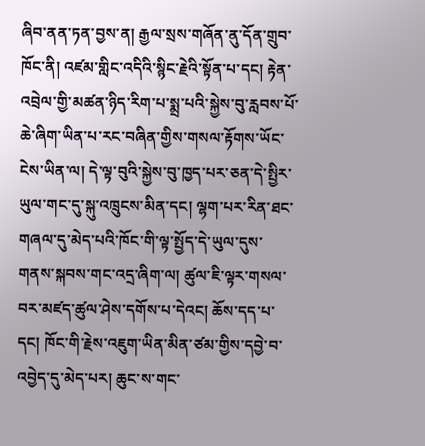ཞིབ་ནན་ཏན་བྱས་ན། རྒྱལ་སྲས་གཞོན་ནུ་དོན་གྲུབ་ཁོང་ནི། འཛམ་གླིང་འདིའི་སྙིང་རྗེའི་སྟོན་པ་དང། རྟེན་འབྲེལ་གྱི་མཚན་ཉིད་རིག་པ་སྨྲ་པའི་སྐྱེས་བུ་རླབས་པོ་ཆེ་ཞིག་ཡིན་པ་རང་བཞིན་གྱིས་གསལ་རྟོགས་ཡོང་ངེས་ཡིན་ལ། དེ་ལྟ་བུའི་སྐྱེས་བུ་ཁྱད་པར་ཅན་དེ་སྤྱིར་ཡུལ་གང་དུ་སྐུ་འཁྲུངས་མིན་དང། ལྷག་པར་རིན་ཐང་གཞལ་དུ་མེད་པའི་ཁོང་གི་ལྟ་སྤྱོད་དེ་ཡུལ་དུས་གནས་སྐབས་གང་འདྲ་ཞིག་ལ། ཚུལ་ཇི་ལྟར་གསལ་བར་མཛད་ཚུལ་ཤེས་དགོས་པ་དེའང། ཆོས་དད་པ་དང། ཁོང་གི་རྗེས་འཇུག་ཡིན་མིན་ཙམ་གྱིས་དབྱེ་བ་འབྱེད་དུ་མེད་པར། ཆུང་ས་གང་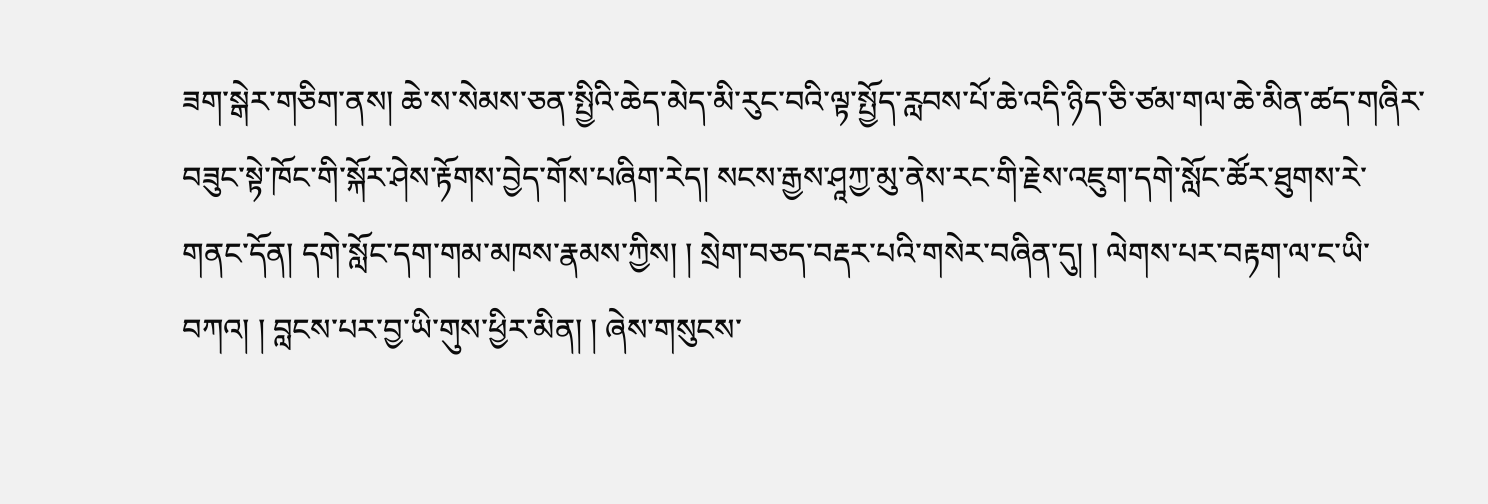ཟག་སྒེར་གཅིག་ནས། ཆེ་ས་སེམས་ཅན་སྤྱིའི་ཆེད་མེད་མི་རུང་བའི་ལྟ་སྤྱོད་རླབས་པོ་ཆེ་འདི་ཉིད་ཅི་ཙམ་གལ་ཆེ་མིན་ཚད་གཞིར་བཟུང་སྟེ་ཁོང་གི་སྐོར་ཤེས་རྟོགས་བྱེད་གོས་པཞིག་རེད། སངས་རྒྱས་ཤཱཀྱ་མུ་ནེས་རང་གི་རྗེས་འཇུག་དགེ་སློང་ཚོར་ཐུགས་རེ་གནང་དོན། དགེ་སློང་དག་གམ་མཁས་རྣམས་ཀྱིས། ། སྲེག་བཅད་བརྡར་པའི་གསེར་བཞིན་དུ། ། ལེགས་པར་བརྟག་ལ་ང་ཡི་བཀའ། ། བླངས་པར་བྱ་ཡི་གུས་ཕྱིར་མིན། ། ཞེས་གསུངས་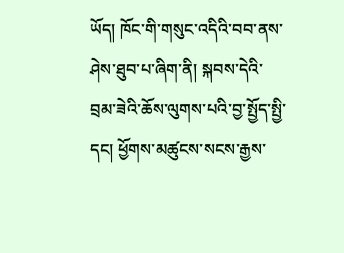ཡོད། ཁོང་གི་གསུང་འདིའི་བབ་ནས་ཤེས་ཐུབ་པ་ཞིག་ནི། སྐབས་དེའི་བྲམ་ཟེའི་ཆོས་ལུགས་པའི་བྱ་སྤྱོད་སྤྱི་དང། ཕྱོགས་མཚུངས་སངས་རྒྱས་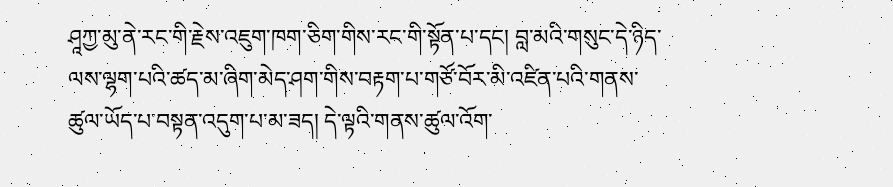ཤཱཀྱ་མུ་ནེ་རང་གི་རྗེས་འཇུག་ཁག་ཅིག་གིས་རང་གི་སྟོན་པ་དང། བླ་མའི་གསུང་དེ་ཉིད་ལས་ལྷག་པའི་ཚད་མ་ཞིག་མེད་ཤག་གིས་བརྟག་པ་གཙོ་བོར་མི་འཛིན་པའི་གནས་ཚུལ་ཡོད་པ་བསྟན་འདུག་པ་མ་ཟད། དེ་ལྟའི་གནས་ཚུལ་འོག་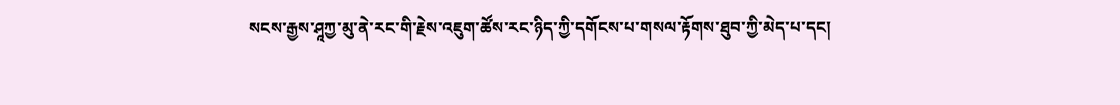སངས་རྒྱས་ཤཱཀྱ་མུ་ནེ་རང་གི་རྗེས་འཇུག་ཚོས་རང་ཉིད་ཀྱི་དགོངས་པ་གསལ་རྟོགས་ཐུབ་ཀྱི་མེད་པ་དང།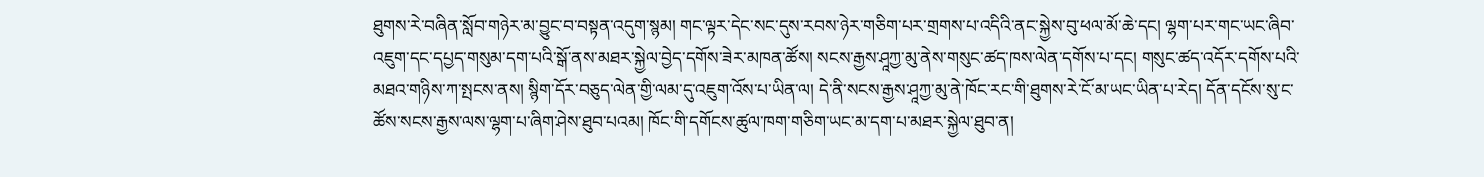ཐུགས་རེ་བཞིན་སློབ་གཉེར་མ་བྱུང་བ་བསྟན་འདུག་སྙམ། གང་ལྟར་དེང་སང་དུས་རབས་ཉེར་གཅིག་པར་གྲགས་པ་འདིའི་ནང་སྐྱེས་བུ་ཕལ་མོ་ཆེ་དང། ལྷག་པར་གང་ཡང་ཞིབ་འཇུག་དང་དཔྱད་གསུམ་དག་པའི་སྒོ་ནས་མཐར་སྐྱེལ་བྱེད་དགོས་ཟེར་མཁན་ཚོས། སངས་རྒྱས་ཤཱཀྱ་མུ་ནེས་གསུང་ཚད་ཁས་ལེན་དགོས་པ་དང། གསུང་ཚད་འདོར་དགོས་པའི་མཐའ་གཉིས་ཀ་སྤངས་ནས། སྙིག་དོར་བཅུད་ལེན་གྱི་ལམ་དུ་འཇུག་འོས་པ་ཡིན་ལ། དེ་ནི་སངས་རྒྱས་ཤཱཀྱ་མུ་ནེ་ཁོང་རང་གི་ཐུགས་རེ་ངོ་མ་ཡང་ཡིན་པ་རེད། དོན་དངོས་སུ་ང་ཚོས་སངས་རྒྱས་ལས་ལྷག་པ་ཞིག་ཤེས་ཐུབ་པའམ། ཁོང་གི་དགོངས་ཚུལ་ཁག་གཅིག་ཡང་མ་དག་པ་མཐར་སྐྱེལ་ཐུབ་ན།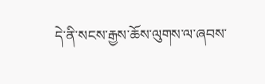དེ་ནི་སངས་རྒྱས་ཆོས་ལུགས་ལ་ཞབས་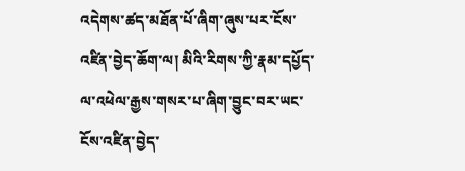འདེགས་ཚད་མཐོན་པོ་ཞིག་ཞུས་པར་ངོས་འཛིན་བྱེད་ཆོག་ལ། མིའི་རིགས་ཀྱི་རྣམ་དཔྱོད་ལ་འཕེལ་རྒྱས་གསར་པ་ཞིག་བྱུང་བར་ཡང་ངོས་འཛིན་བྱེད་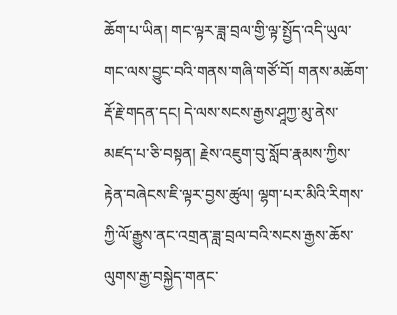ཆོག་པ་ཡིན། གང་ལྟར་ཟླ་བྲལ་གྱི་ལྟ་སྤྱོད་འདི་ཡུལ་གང་ལས་བྱུང་བའི་གནས་གཞི་གཙོ་བོ། གནས་མཆོག་རྡོ་རྗེ་གདན་དང། དེ་ལས་སངས་རྒྱས་ཤཱཀྱ་མུ་ནེས་མཛད་པ་ཅི་བསྟན། རྗེས་འཇུག་བུ་སློབ་རྣམས་ཀྱིས་རྟེན་བཞེངས་ཇི་ལྟར་བྱས་ཚུལ། ལྷག་པར་མིའི་རིགས་ཀྱི་ལོ་རྒྱུས་ནང་འགྲན་ཟླ་བྲལ་བའི་སངས་རྒྱས་ཆོས་ལུགས་རྒྱ་བསྐྱེད་གནང་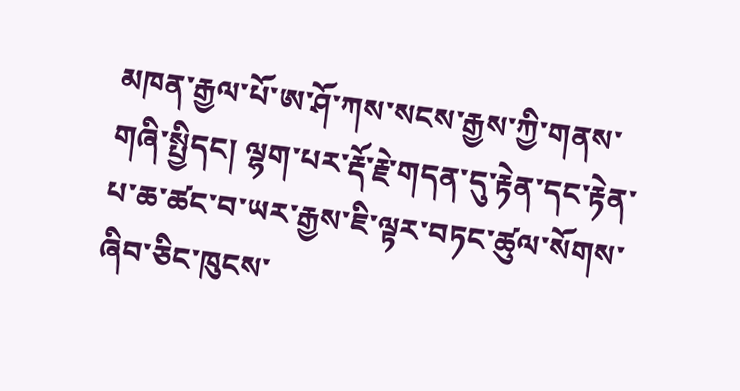མཁན་རྒྱལ་པོ་ཨ་ཤོ་ཀས་སངས་རྒྱས་ཀྱི་གནས་གཞི་སྤྱིདང། ལྷག་པར་རྡོ་རྗེ་གདན་དུ་རྟེན་དང་རྟེན་པ་ཆ་ཚང་བ་ཡར་རྒྱས་ཇི་ལྟར་བཏང་ཚུལ་སོགས་ཞིབ་ཅིང་ཁུངས་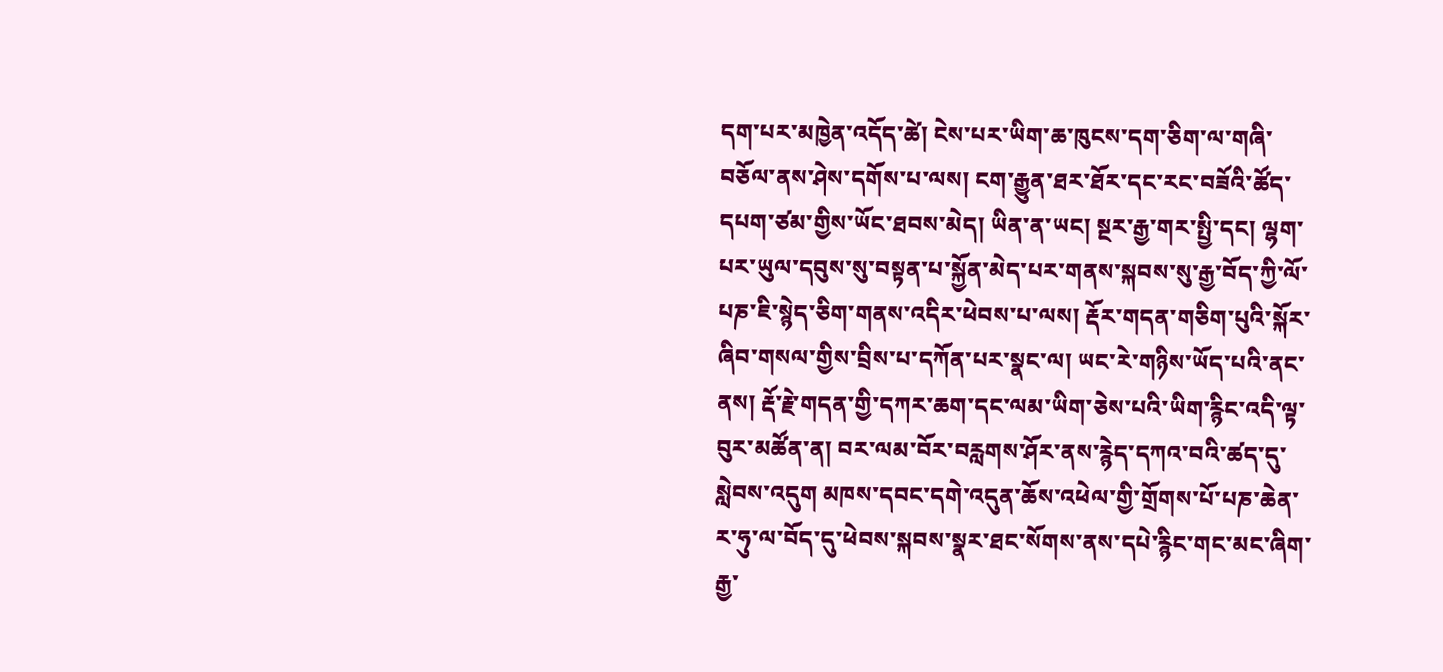དག་པར་མཁྱེན་འདོད་ཚེ། ངེས་པར་ཡིག་ཆ་ཁུངས་དག་ཅིག་ལ་གཞི་བཅོལ་ནས་ཤེས་དགོས་པ་ལས། ངག་རྒྱུན་ཐར་ཐོར་དང་རང་བཟོའི་ཚོད་དཔག་ཙམ་གྱིས་ཡོང་ཐབས་མེད། ཡིན་ན་ཡང། སྔར་རྒྱ་གར་སྤྱི་དང། ལྷག་པར་ཡུལ་དབུས་སུ་བསྟན་པ་སྐྱོན་མེད་པར་གནས་སྐབས་སུ་རྒྱ་བོད་ཀྱི་ལོ་པཎ་ཇི་སྙེད་ཅིག་གནས་འདིར་ཕེབས་པ་ལས། རྡོར་གདན་གཅིག་པུའི་སྐོར་ཞིབ་གསལ་གྱིས་བྲིས་པ་དཀོན་པར་སྣང་ལ། ཡང་རེ་གཉིས་ཡོད་པའི་ནང་ནས། རྡོ་རྗེ་གདན་གྱི་དཀར་ཆག་དང་ལམ་ཡིག་ཅེས་པའི་ཡིག་རྙིང་འདི་ལྟ་བུར་མཚོན་ན། བར་ལམ་བོར་བརླགས་ཤོར་ནས་རྙེད་དཀའ་བའི་ཚད་དུ་སླེབས་འདུག མཁས་དབང་དགེ་འདུན་ཆོས་འཕེལ་གྱི་གྲོགས་པོ་པཎ་ཆེན་ར་ཧུ་ལ་བོད་དུ་ཕེབས་སྐབས་སྣར་ཐང་སོགས་ནས་དཔེ་རྙིང་གང་མང་ཞིག་རྒྱ་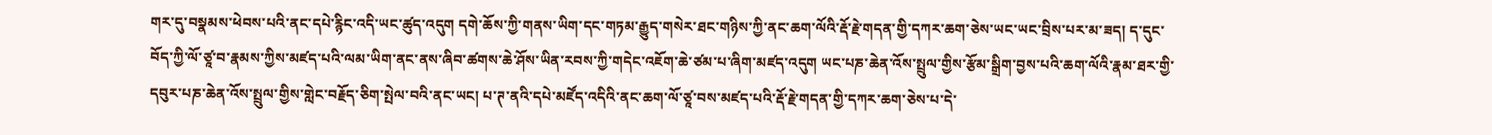གར་དུ་བསྣམས་ཕེབས་པའི་ནང་དཔེ་རྙིང་འདི་ཡང་ཚུད་འདུག དགེ་ཆོས་ཀྱི་གནས་ཡིག་དང་གཏམ་རྒྱུད་གསེར་ཐང་གཉིས་ཀྱི་ནང་ཆག་ལོའི་རྡོ་རྗེ་གདན་གྱི་དཀར་ཆག་ཅེས་ཡང་ཡང་བྲིས་པར་མ་ཟད། ད་དུང་བོད་ཀྱི་ལོ་ཙཱ་བ་རྣམས་ཀྱིས་མཛད་པའི་ལམ་ཡིག་ནང་ནས་ཞིབ་ཚགས་ཆེ་ཤོས་ཡིན་རབས་ཀྱི་གདེང་འཇོག་ཆེ་ཙམ་པ་ཞིག་མཛད་འདུག ཡང་པཎ་ཆེན་འོས་སྤྲུལ་གྱིས་རྩོམ་སྒྲིག་བྱས་པའི་ཆག་ལོའི་རྣམ་ཐར་གྱི་དབུར་པཎ་ཆེན་འོས་སྤྲུལ་གྱིས་གླེང་བརྗོད་ཅིག་སྤེལ་བའི་ནང་ཡང། པ་ཊ་ནའི་དཔེ་མཛོད་འདིའི་ནང་ཆག་ལོ་ཙཱ་བས་མཛད་པའི་རྡོ་རྗེ་གདན་གྱི་དཀར་ཆག་ཅེས་པ་དེ་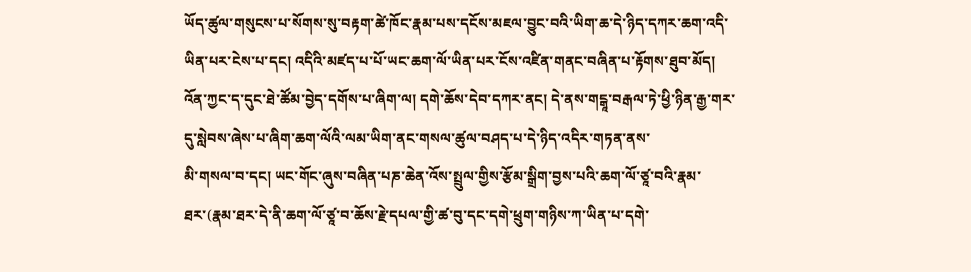ཡོད་ཚུལ་གསུངས་པ་སོགས་སུ་བརྟག་ཚེ་ཁོང་རྣམ་པས་དངོས་མཇལ་བྱུང་བའི་ཡིག་ཆ་དེ་ཉིད་དཀར་ཆག་འདི་ཡིན་པར་ངེས་པ་དང། འདིའི་མཛད་པ་པོ་ཡང་ཆག་ལོ་ཡིན་པར་ངོས་འཛིན་གནང་བཞིན་པ་རྟོགས་ཐུབ་མོད། འོན་ཀྱང་ད་དུང་ཐེ་ཚོམ་བྱེད་དགོས་པ་ཞིག་ལ། དགེ་ཆོས་དེབ་དཀར་ནང། དེ་ནས་གངྒཱ་བརྒལ་ཏེ་ཕྱི་ཉིན་རྒྱ་གར་དུ་སླེབས་ཞེས་པ་ཞིག་ཆག་ལོའི་ལམ་ཡིག་ནང་གསལ་ཚུལ་བཤད་པ་དེ་ཉིད་འདིར་གཏན་ནས་
མི་གསལ་བ་དང། ཡང་གོང་ཞུས་བཞིན་པཎ་ཆེན་འོས་སྤྲུལ་གྱིས་རྩོམ་སྒྲིག་བྱས་པའི་ཆག་ལོ་ཙཱ་བའི་རྣམ་ཐར་(རྣམ་ཐར་དེ་ནི་ཆག་ལོ་ཙཱ་བ་ཆོས་རྗེ་དཔལ་གྱི་ཚ་བུ་དང་དགེ་ཕྲུག་གཉིས་ཀ་ཡིན་པ་དགེ་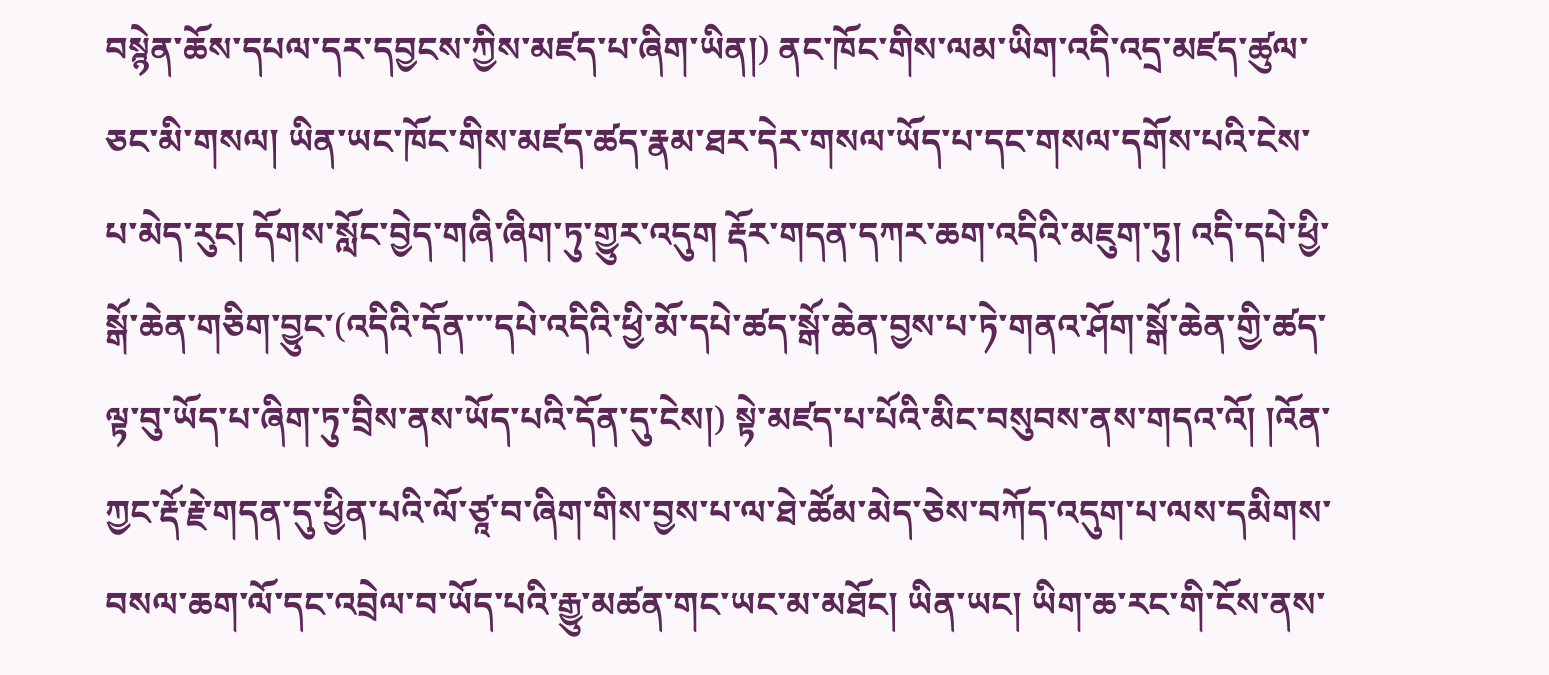བསྙེན་ཆོས་དཔལ་དར་དབྱངས་ཀྱིས་མཛད་པ་ཞིག་ཡིན།) ནང་ཁོང་གིས་ལམ་ཡིག་འདི་འདྲ་མཛད་ཚུལ་ཅང་མི་གསལ། ཡིན་ཡང་ཁོང་གིས་མཛད་ཚད་རྣམ་ཐར་དེར་གསལ་ཡོད་པ་དང་གསལ་དགོས་པའི་ངེས་པ་མེད་རུང། དོགས་སློང་བྱེད་གཞི་ཞིག་ཏུ་གྱུར་འདུག རྡོར་གདན་དཀར་ཆག་འདིའི་མཇུག་ཏུ། འདི་དཔེ་ཕྱི་སྒོ་ཆེན་གཅིག་བྱུང་(འདིའི་དོན་་་དཔེ་འདིའི་ཕྱི་མོ་དཔེ་ཚད་སྒོ་ཆེན་བྱས་པ་ཏེ་གནའ་ཤོག་སྒོ་ཆེན་གྱི་ཚད་ལྟ་བུ་ཡོད་པ་ཞིག་ཏུ་བྲིས་ནས་ཡོད་པའི་དོན་དུ་ངེས།) སྟེ་མཛད་པ་པོའི་མིང་བསུབས་ནས་གདའ་འོ། །འོན་ཀྱང་རྡོ་རྗེ་གདན་དུ་ཕྱིན་པའི་ལོ་ཙཱ་བ་ཞིག་གིས་བྱས་པ་ལ་ཐེ་ཚོམ་མེད་ཅེས་བཀོད་འདུག་པ་ལས་དམིགས་བསལ་ཆག་ལོ་དང་འབྲེལ་བ་ཡོད་པའི་རྒྱུ་མཚན་གང་ཡང་མ་མཐོང། ཡིན་ཡང། ཡིག་ཆ་རང་གི་ངོས་ནས་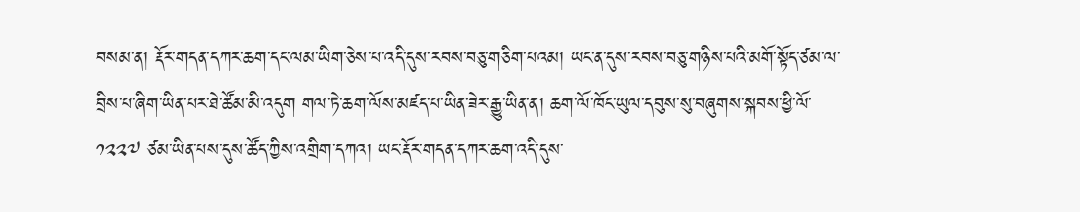བསམ་ན། རྡོར་གདན་དཀར་ཆག་དང་ལམ་ཡིག་ཅེས་པ་འདི་དུས་རབས་བཅུ་གཅིག་པའམ། ཡང་ན་དུས་རབས་བཅུ་གཉིས་པའི་མགོ་སྟོད་ཙམ་ལ་བྲིས་པ་ཞིག་ཡིན་པར་ཐེ་ཚོམ་མི་འདུག གལ་ཏེ་ཆག་ལོས་མཛད་པ་ཡིན་ཟེར་རྒྱུ་ཡིན་ན། ཆག་ལོ་ཁོང་ཡུལ་དབུས་སུ་བཞུགས་སྐབས་ཕྱི་ལོ་ ༡༢༢༧ ཙམ་ཡིན་པས་དུས་ཚོད་ཀྱིས་འགྲིག་དཀའ། ཡང་རྡོར་གདན་དཀར་ཆག་འདི་དུས་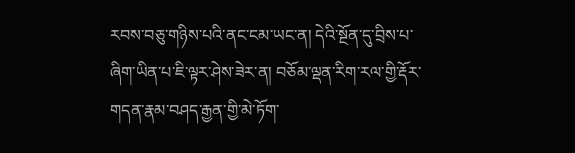རབས་བཅུ་གཉིས་པའི་ནང་ངམ་ཡང་ན། དེའི་སྔོན་དུ་བྲིས་པ་ཞིག་ཡིན་པ་ཇི་ལྟར་ཤེས་ཟེར་ན། བཅོམ་ལྡན་རིག་རལ་གྱི་རྡོར་གདན་རྣམ་བཤད་རྒྱན་གྱི་མེ་ཏོག་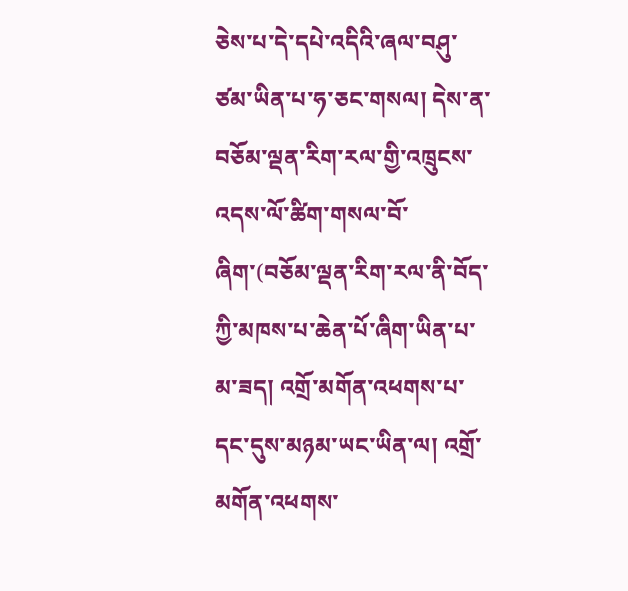ཅེས་པ་དེ་དཔེ་འདིའི་ཞལ་བཤུ་ཙམ་ཡིན་པ་ཧ་ཅང་གསལ། དེས་ན་བཅོམ་ལྡན་རིག་རལ་གྱི་འཁྲུངས་འདས་ལོ་ཚིག་གསལ་བོ་ཞིག་(བཅོམ་ལྡན་རིག་རལ་ནི་བོད་ཀྱི་མཁས་པ་ཆེན་པོ་ཞིག་ཡིན་པ་མ་ཟད། འགྲོ་མགོན་འཕགས་པ་དང་དུས་མཉམ་ཡང་ཡིན་ལ། འགྲོ་མགོན་འཕགས་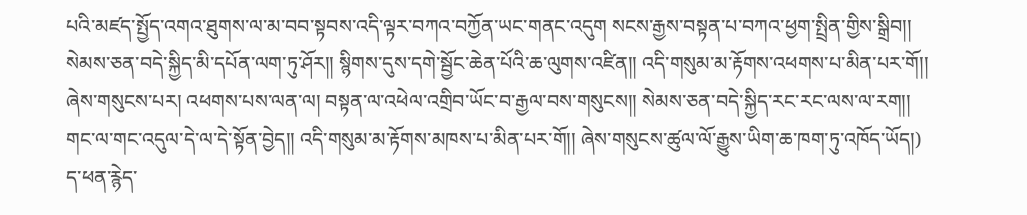པའི་མཛད་སྤྱོད་འགའ་ཐུགས་ལ་མ་བབ་སྟབས་འདི་ལྟར་བཀའ་བཀྱོན་ཡང་གནང་འདུག སངས་རྒྱས་བསྟན་པ་བཀའ་ཕྱག་སྤྲིན་གྱིས་སྒྲིབ།། སེམས་ཅན་བདེ་སྐྱིད་མི་དཔོན་ལག་ཏུ་ཤོར།། སྙིགས་དུས་དགེ་སྦྱོང་ཆེན་པོའི་ཆ་ལུགས་འཛིན།། འདི་གསུམ་མ་རྟོགས་འཕགས་པ་མིན་པར་གོ།། ཞེས་གསུངས་པར། འཕགས་པས་ལན་ལ། བསྟན་ལ་འཕེལ་འགྲིབ་ཡོང་བ་རྒྱལ་བས་གསུངས།། སེམས་ཅན་བདེ་སྐྱིད་རང་རང་ལས་ལ་རག།། གང་ལ་གང་འདུལ་དེ་ལ་དེ་སྟོན་བྱེད།། འདི་གསུམ་མ་རྟོགས་མཁས་པ་མིན་པར་གོ།། ཞེས་གསུངས་ཚུལ་ལོ་རྒྱུས་ཡིག་ཆ་ཁག་ཏུ་འཁོད་ཡོད།) ད་ཕན་རྙེད་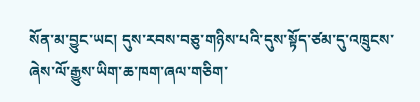སོན་མ་བྱུང་ཡང། དུས་རབས་བཅུ་གཉིས་པའི་དུས་སྟོད་ཙམ་དུ་འཁྲུངས་ཞེས་ལོ་རྒྱུས་ཡིག་ཆ་ཁག་ཞལ་གཅིག་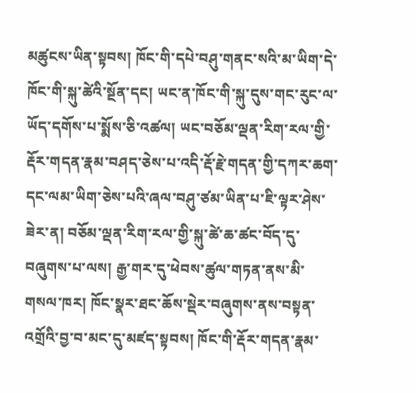མཚུངས་ཡིན་སྟབས། ཁོང་གི་དཔེ་བཤུ་གནང་སའི་མ་ཡིག་དེ་ཁོང་གི་སྐུ་ཚེའི་སྔོན་དང། ཡང་ན་ཁོང་གི་སྐུ་དུས་གང་རུང་ལ་ཡོད་དགོས་པ་སྨོས་ཅི་འཚལ། ཡང་བཅོམ་ལྡན་རིག་རལ་གྱི་རྡོར་གདན་རྣམ་བཤད་ཅེས་པ་འདི་རྡོ་རྗེ་གདན་གྱི་དཀར་ཆག་དང་ལམ་ཡིག་ཅེས་པའི་ཞལ་བཤུ་ཙམ་ཡིན་པ་ཇི་ལྟར་ཤེས་ཟེར་ན། བཅོམ་ལྡན་རིག་རལ་གྱི་སྐུ་ཚེ་ཆ་ཚང་བོད་དུ་བཞུགས་པ་ལས། རྒྱ་གར་དུ་ཕེབས་ཚུལ་གཏན་ནས་མི་གསལ་ཁར། ཁོང་སྣར་ཐང་ཆོས་སྡེར་བཞུགས་ནས་བསྟན་འགྲོའི་བྱ་བ་མང་དུ་མཛད་སྟབས། ཁོང་གི་རྡོར་གདན་རྣམ་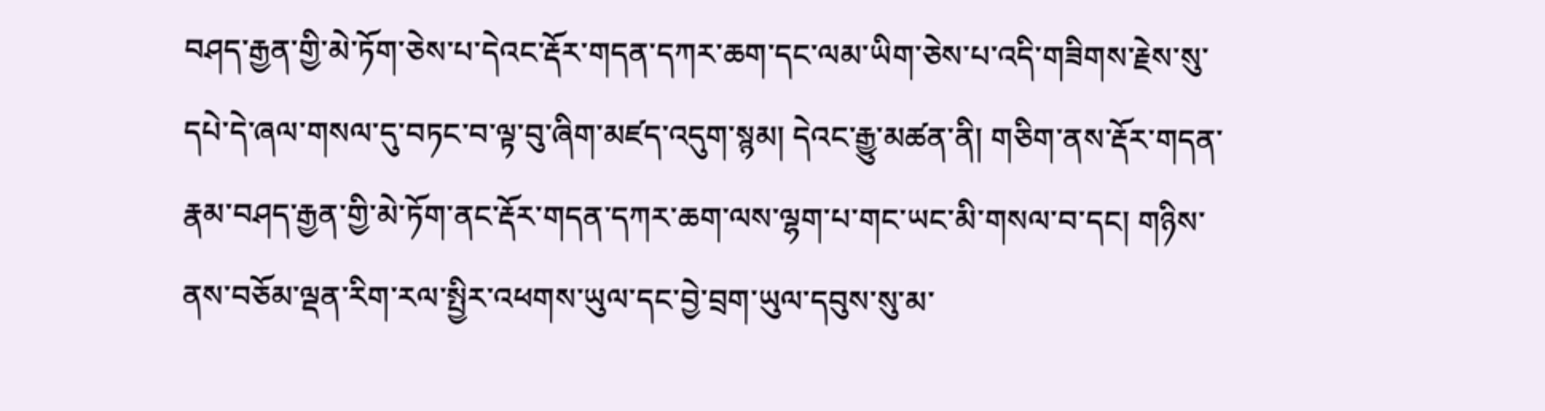བཤད་རྒྱན་གྱི་མེ་ཏོག་ཅེས་པ་དེའང་རྡོར་གདན་དཀར་ཆག་དང་ལམ་ཡིག་ཅེས་པ་འདི་གཟིགས་རྗེས་སུ་དཔེ་དེ་ཞལ་གསལ་དུ་བཏང་བ་ལྟ་བུ་ཞིག་མཛད་འདུག་སྙམ། དེའང་རྒྱུ་མཚན་ནི། གཅིག་ནས་རྡོར་གདན་རྣམ་བཤད་རྒྱན་གྱི་མེ་ཏོག་ནང་རྡོར་གདན་དཀར་ཆག་ལས་ལྷག་པ་གང་ཡང་མི་གསལ་བ་དང། གཉིས་ནས་བཅོམ་ལྡན་རིག་རལ་སྤྱིར་འཕགས་ཡུལ་དང་བྱེ་བྲག་ཡུལ་དབུས་སུ་མ་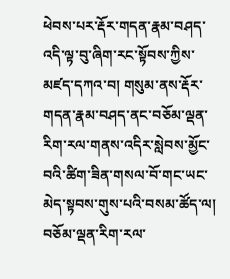ཕེབས་པར་རྡོར་གདན་རྣམ་བཤད་འདི་ལྟ་བུ་ཞིག་རང་སྟོབས་ཀྱིས་མཛད་དཀའ་བ། གསུམ་ནས་རྡོར་གདན་རྣམ་བཤད་ནང་བཅོམ་ལྡན་རིག་རལ་གནས་འདིར་སླེབས་མྱོང་བའི་ཚིག་ཟིན་གསལ་བོ་གང་ཡང་མེད་སྟབས་གུས་པའི་བསམ་ཚོད་ལ། བཅོམ་ལྡན་རིག་རལ་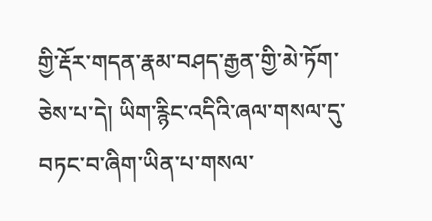གྱི་རྡོར་གདན་རྣམ་བཤད་རྒྱན་གྱི་མེ་ཏོག་ཅེས་པ་དེ། ཡིག་རྙིང་འདིའི་ཞལ་གསལ་དུ་བཏང་བ་ཞིག་ཡིན་པ་གསལ་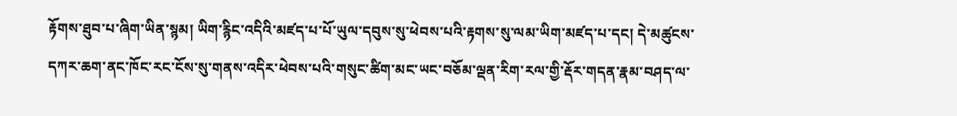རྟོགས་ཐུབ་པ་ཞིག་ཡིན་སྙམ། ཡིག་རྙིང་འདིའི་མཛད་པ་པོ་ཡུལ་དབུས་སུ་ཕེབས་པའི་རྟགས་སུ་ལམ་ཡིག་མཛད་པ་དང། དེ་མཚུངས་དཀར་ཆག་ནང་ཁོང་རང་ངོས་སུ་གནས་འདིར་ཕེབས་པའི་གསུང་ཚིག་མང་ཡང་བཅོམ་ལྡན་རིག་རལ་གྱི་རྡོར་གདན་རྣམ་བཤད་ལ་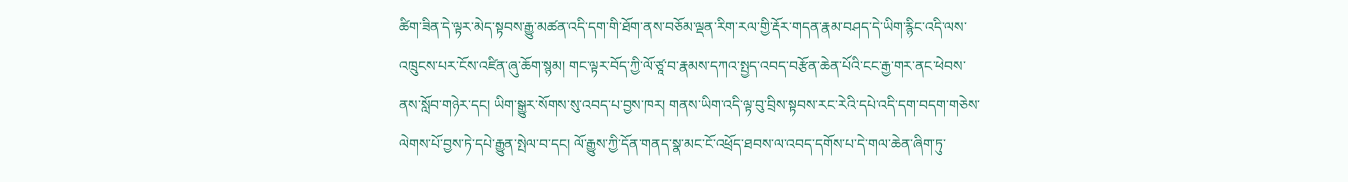ཚིག་ཟིན་དེ་ལྟར་མེད་སྟབས་རྒྱུ་མཚན་འདི་དག་གི་ཐོག་ནས་བཅོམ་ལྡན་རིག་རལ་གྱི་རྡོར་གདན་རྣམ་བཤད་དེ་ཡིག་རྙིང་འདི་ལས་འཁྲུངས་པར་ངོས་འཛིན་ཞུ་ཆོག་སྙམ། གང་ལྟར་བོད་ཀྱི་ལོ་ཙཱ་བ་རྣམས་དཀའ་སྤྱད་འབད་བརྩོན་ཆེན་པོའི་ངང་རྒྱ་གར་ནང་ཕེབས་ནས་སློབ་གཉེར་དང། ཡིག་སྒྱུར་སོགས་སུ་འབད་པ་བྱས་ཁར། གནས་ཡིག་འདི་ལྟ་བུ་བྲིས་སྟབས་རང་རེའི་དཔེ་འདི་དག་བདག་གཅེས་ལེགས་པོ་བྱས་ཏེ་དཔེ་རྒྱུན་སྤེལ་བ་དང། ལོ་རྒྱུས་ཀྱི་དོན་གནད་སྣ་མང་ངོ་འཕྲོད་ཐབས་ལ་འབད་དགོས་པ་དེ་གལ་ཆེན་ཞིག་ཏུ་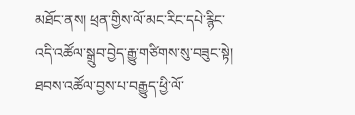མཐོང་ནས། ཕྲན་གྱིས་ལོ་མང་རིང་དཔེ་རྙིང་འདི་འཚོལ་སྒྲུབ་བྱེད་རྒྱུ་གཙིགས་སུ་བཟུང་སྟེ། ཐབས་འཚོལ་བྱས་པ་བརྒྱུད་ཕྱི་ལོ་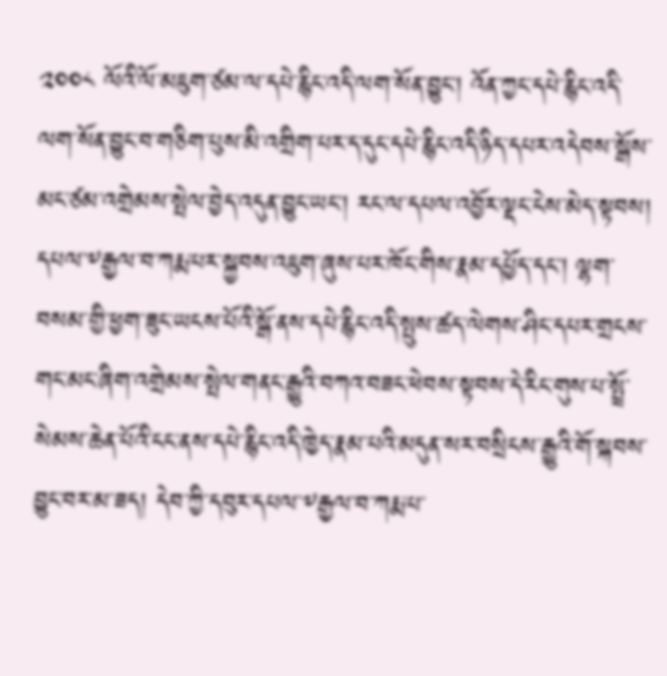༢༠༠༨ ལོའི་ལོ་མཇུག་ཙམ་ལ་དཔེ་རྙིང་འདི་ལག་སོན་བྱུང། འོན་ཀྱང་དཔེ་རྙིང་འདི་ལག་སོན་བྱུང་བ་གཅིག་པུས་མི་འགྲིག་པར་ད་དུང་དཔེ་རྙིང་འདི་ཉིད་དཔར་འདེབས་སྒོས་མང་ཙམ་འགྲེམས་སྤེལ་བྱེད་འདུན་བྱུང་ཡང། རང་ལ་དཔལ་འབྱོར་ལྡང་ངེས་མེད་སྟབས། དཔལ་༸རྒྱལ་བ་ཀརྨ་པར་སྐྱབས་འཇུག་ཞུས་པར་ཁོང་གིས་རྣམ་དཔྱོད་དང། ལྷག་བསམ་གྱི་ཕྱག་ཟུང་ཡངས་པོའི་སྒོ་ནས་དཔེ་རྙིང་འདི་སྤུས་ཚད་ལེགས་ཤིང་དཔར་གྲངས་གང་མང་ཞིག་འགྲེམས་སྤེལ་གནང་རྒྱུའི་བཀའ་བཟང་ཕེབས་སྟབས་དེ་རིང་གུས་པ་སྤྲོ་སེམས་ཆེན་པོའི་ངང་ནས་དཔེ་རྙིང་འདི་ཁྱེད་རྣམ་པའི་མདུན་སར་བསྲིངས་རྒྱུའི་གོ་སྐབས་བྱུང་བར་མ་ཟད། དེབ་ཀྱི་དབུར་དཔལ་༸རྒྱལ་བ་ཀརྨ་པ་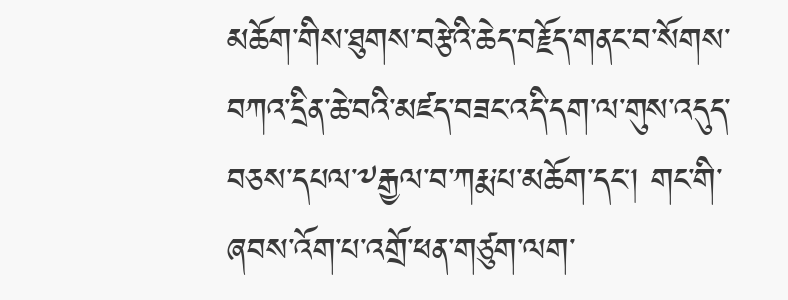མཆོག་གིས་ཐུགས་བརྩེའི་ཆེད་བརྗོད་གནང་བ་སོགས་བཀའ་དྲིན་ཆེ་བའི་མཛད་བཟང་འདི་དག་ལ་གུས་འདུད་བཅས་དཔལ་༸རྒྱལ་བ་ཀརྨ་པ་མཆོག་དང། གང་གི་ཞབས་འོག་པ་འགྲོ་ཕན་གཙུག་ལག་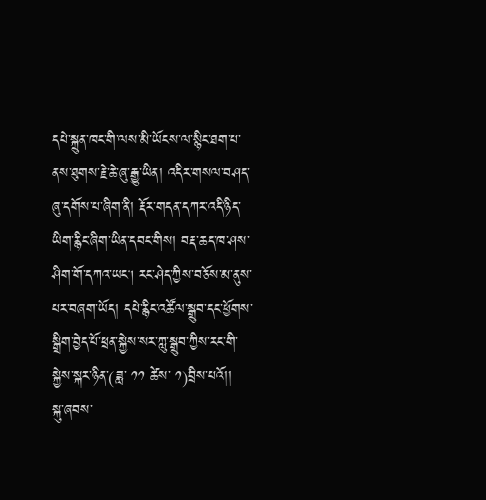དཔེ་སྐྲུན་ཁང་གི་ལས་མི་ཡོངས་ལ་སྙིང་ཐག་པ་ནས་ཐུགས་རྗེ་ཆེ་ཞུ་རྒྱུ་ཡིན། འདིར་གསལ་བཤད་ཞུ་དགོས་པ་ཞིག་ནི། རྡོར་གདན་དཀར་འདི་ཉིད་ཡིག་རྙིང་ཞིག་ཡིན་དབང་གིས། བརྡ་ཆད་ཁ་ཤས་ཤིག་གོ་དཀའ་ཡང། རང་ཤེད་ཀྱིས་བཅོས་མ་ནུས་པར་བཞག་ཡོད། དཔེ་རྙིང་འཚོལ་སྒྲུབ་དང་ཕྱོགས་སྒྲིག་བྱེད་པོ་ཕྲན་སྐྱེས་སར་ཀླུ་སྒྲུབ་ཀྱིས་རང་གི་སྐྱེས་སྐར་ཉིན་(ཟླ་ ༡༡ ཚེས་ ༡)བྲིས་པའོ།།
སྐུ་ཞབས་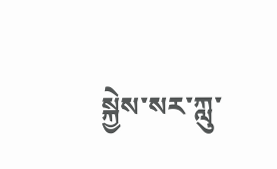སྐྱེས་སར་ཀླུ་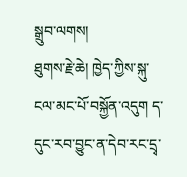སྒྲུབ་ལགས།
ཐུགས་རྗེ་ཆེ། ཁྱེད་ཀྱིས་སྐུ་ངལ་མང་པོ་བསྐྱོན་འདུག ད་དུང་རབ་བྱུང་ན་དེབ་རང་དྲྭ་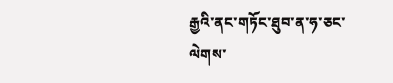རྒྱའི་ནང་གཏོང་ཐུབ་ན་ཧ་ཅང་ལེགས་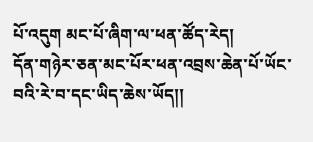པོ་འདུག མང་པོ་ཞིག་ལ་ཕན་ཚོད་རེད།
དོན་གཉེར་ཅན་མང་པོར་ཕན་འབྲས་ཆེན་པོ་ཡོང་བའི་རེ་བ་དང་ཡིད་ཆེས་ཡོད།།